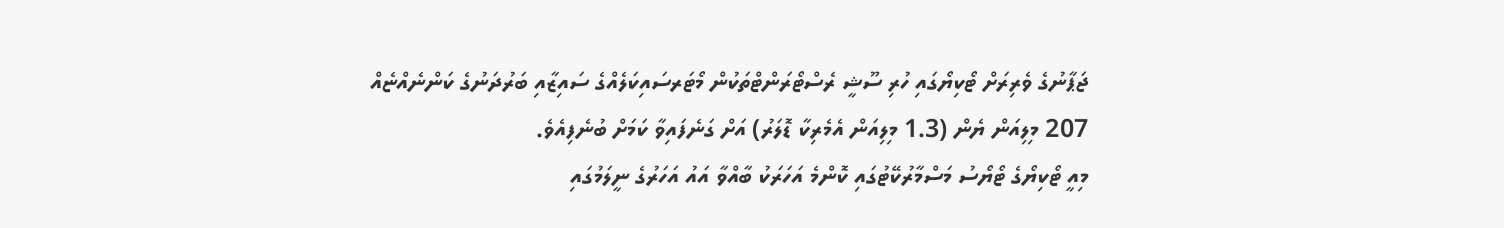ޖަޕާނުގެ ވެރިރަށް ޓޯކިޔޯގައި ހުރި ސޫޝީ ރެސްޓޯރަންޓްތަކުން މޯޓަރސައިކަލެއްގެ ސައިޒާއި ބަރުދަނުގެ ކަންނެއްޏެއް 207 މިލިއަން ޔެން (1.3 މިލިއަން އެމެރިކާ ޑޮލަރު) އަށް ގަނެފައިވާ ކަމަށް ބުނެފިއެވެ.
މިއީ ޓޯކިޔޯގެ ޓޯޔޯސު މަސްމާރުކޭޓުގައި ކޮންމެ އަހަރަކު ބާއްވާ އައު އަހަރުގެ ނީލަމުގައި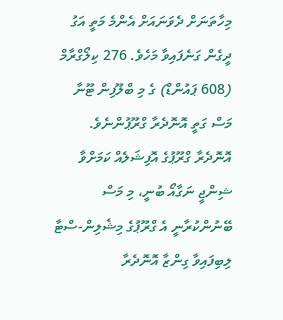މިހާތަނަށް ދެވަނައަށް އެންމެ މަތީ އަގު ދީގެން ގަނެފައިވާ މަހެވެ. 276 ކިލޯގްރާމް (608 ޕައުންޑް) ގެ މި ބްލޫފިން ޓޫނާ މަސް ގަތީ އޮނޮދެރާ ގްރޫޕުންނެވެ.
އޮނޮދެރާ ގްރޫޕުގެ އޮފިޝަލެއް ކަމަށްވާ ޝިންޖީ ނަގާއޯ ބުނީ، މި މަސް ބޭނުންކުރާނީ އެ ގްރޫޕުގެ މިޝެލިން-ސްޓާ ލިބިފައިވާ ގިންޒާ އޮނޮދެރާ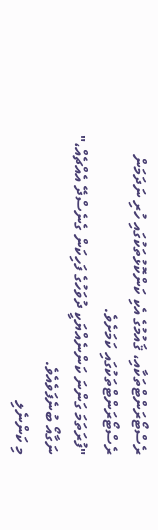ރެސްޓޯރަންޓްތަކާއި، ޤައުމުގެ އެކި ކަންކޮޅުތަކުގައި ހުރި ނަދަމަން ރެސްޓޯރަންޓްތަކުގައި ކަމަށެވެ.
"ފުރަތަމަ ގަންނަ ކަންނެއްޔަކީ ދުވަހުގެ ފަހިކަން ގެނެސްދޭ އެއްޗެއް،" ނަގާއޯ ބުނެފަވެއެވެ.
މި ކަންނެލި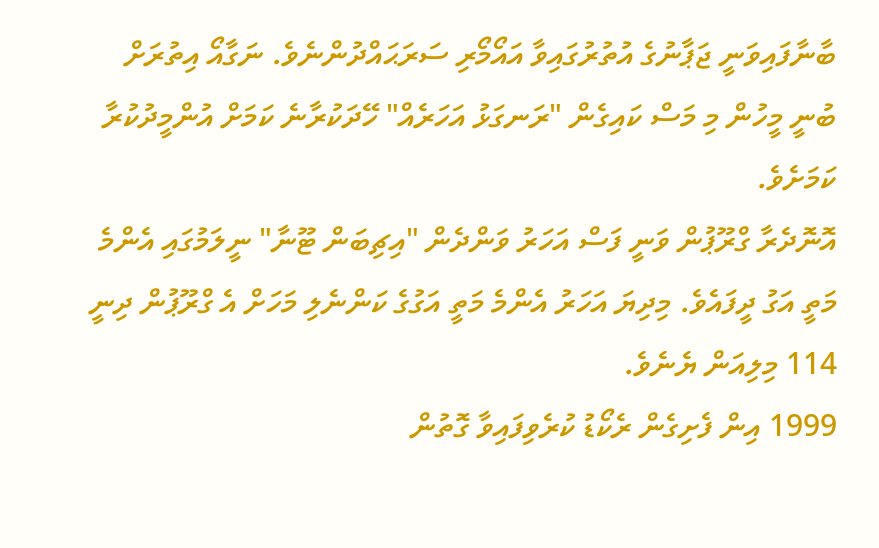ބާނާފައިވަނީ ޖަޕާނުގެ އުތުރުގައިވާ އައޯމޯރި ސަރަޙައްދުންނެވެ. ނަގާއޯ އިތުރަށް ބުނީ މީހުން މި މަސް ކައިގެން "ރަނގަޅު އަހަރެއް" ހޭދަކުރާނެ ކަމަށް އުންމީދުކުރާ ކަމަށެވެ.
އޮނޮދެރާ ގްރޫޕުން ވަނީ ފަސް އަހަރު ވަންދެން "އިޗިބަން ޓޫނާ" ނީލަމުގައި އެންމެ މަތީ އަގު ދީފައެވެ. މިދިޔަ އަހަރު އެންމެ މަތީ އަގުގެ ކަންނެލި މަހަށް އެ ގްރޫޕުން ދިނީ 114 މިލިއަން ޔެނެވެ.
1999 އިން ފެށިގެން ރެކޯޑު ކުރެވިފައިވާ ގޮތުން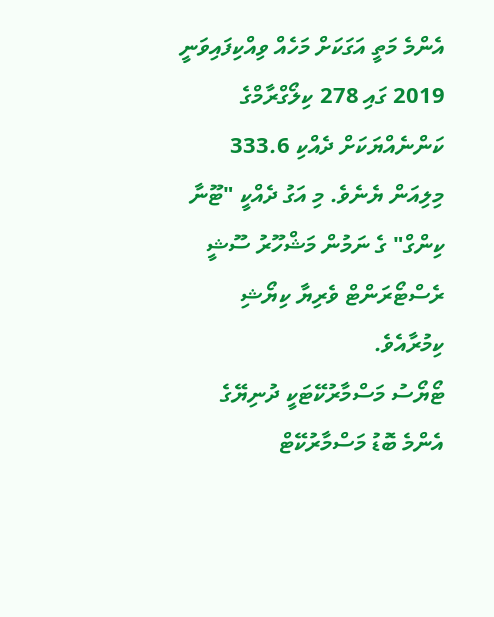އެންމެ މަތީ އަގަކަށް މަހެއް ވިއްކިފައިވަނީ 2019 ގައި 278 ކިލޯގްރާމްގެ ކަންނެއްޔަކަށް ދެއްކި 333.6 މިލިއަން ޔެނެވެ. މި އަގު ދެއްކީ "ޓޫނާ ކިންގް" ގެ ނަމުން މަޝްހޫރު ސޫޝީ ރެސްޓޯރަންޓް ވެރިޔާ ކިޔޯޝި ކިމުރާއެވެ.
ޓޯޔޯސު މަސްމާރުކޭޓަކީ ދުނިޔޭގެ އެންމެ ބޮޑު މަސްމާރުކޭޓް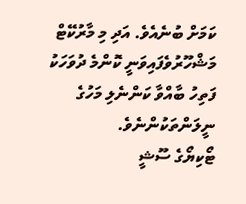ކަމަށް ބުނެއެވެ. އަދި މި މާރުކޭޓް މަޝްހޫރުވެފައިވަނީ ކޮންމެ ދުވަހަކު ފަތިހު ބާއްވާ ކަންނެލި މަހުގެ ނީލަންތަކުންނެވެ.
ޓޯކިޔޯގެ ސޫޝީ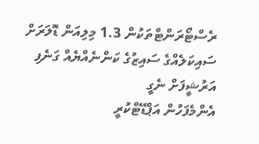ރެސްޓޯރަންޓްތަކުން 1.3 މިލިއަން ޑޮލަރަށް ސައިކަލެއްގެ ސައިޒުގެ ކަންނެއްޔެއް ގަނެފި
އަރުޝީފަށް ނެގީ
އެންމެފަހުން އަޕްޑޭޓްކުރީ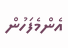އެންމެފަހުން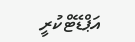އަޕްޑޭޓްކުރީ